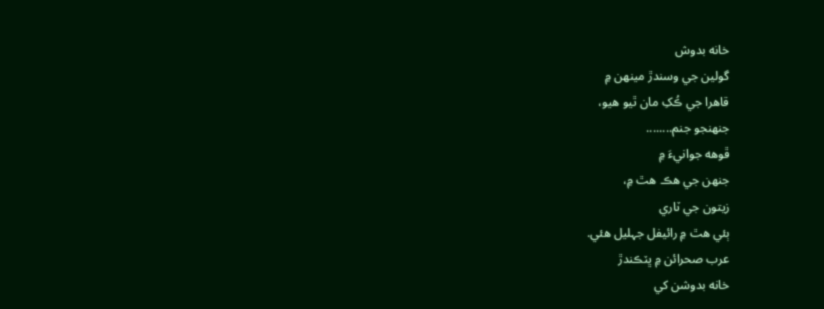خانه بدوش
گولين جي وسندڙ مينهن ۾
قاهرا جي ڪُکِ مان ٿيو هيو،
جنهنجو جنم........
ڦوهه جوانيءَ ۾
جنهن جي هڪ هٿ ۾،
زيتون جي ٽاري
ٻئي هٿ ۾ رائيفل جہليل هئي.
عرب صحرائن ۾ ڀٽڪندڙ
خانه بدوشن کي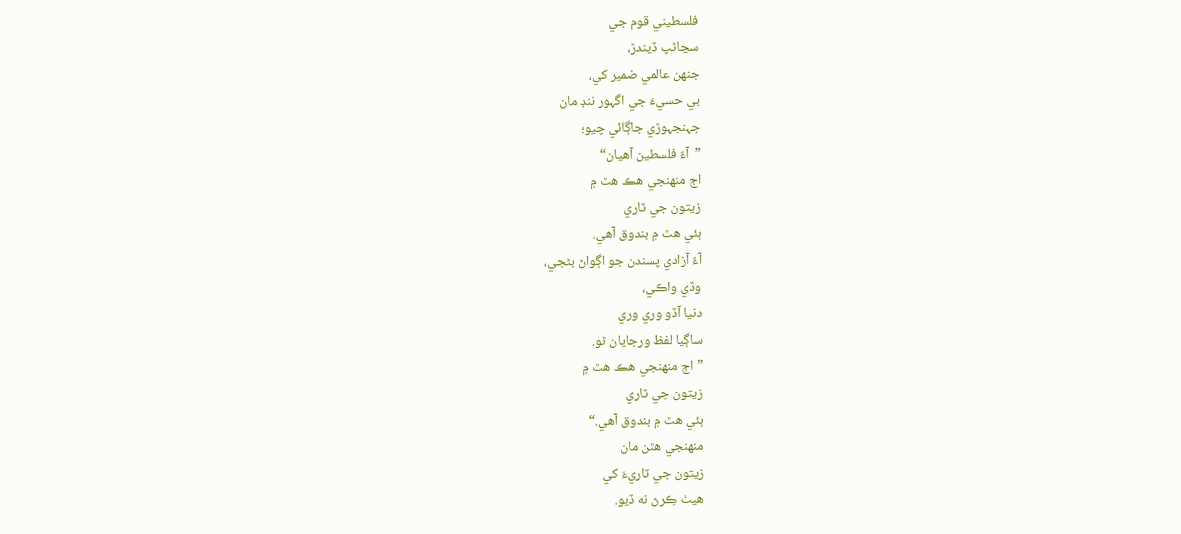فلسطيني قوم جي
سڃاڻپ ڏيندڙ،
جنهن عالمي ضمير کي،
بي حسيءَ جي اگہور ننڊ مان
جہنجہوڙي جاڳائي چيو؛
”آءٌ فلسطين آهيان“
اڄ منهنجي هڪ هٿ ۾
زيتون جي ٽاري
ٻئي هٿ ۾ بندوق آهي.
آءٌ آزادي پسندن جو اڳواڻ بڻجي،
وڏي واڪي،
دنيا آڏو وري وري
ساڳيا لفظ ورجايان ٿو.
”اڄ منهنجي هڪ هٿ ۾
زيتون جي ٽاري
ٻئي هٿ ۾ بندوق آهي.“
منهنجي هٿن مان
زيتون جي ٽاريءَ کي
هيٺ ڪِرڻ نه ڏيو.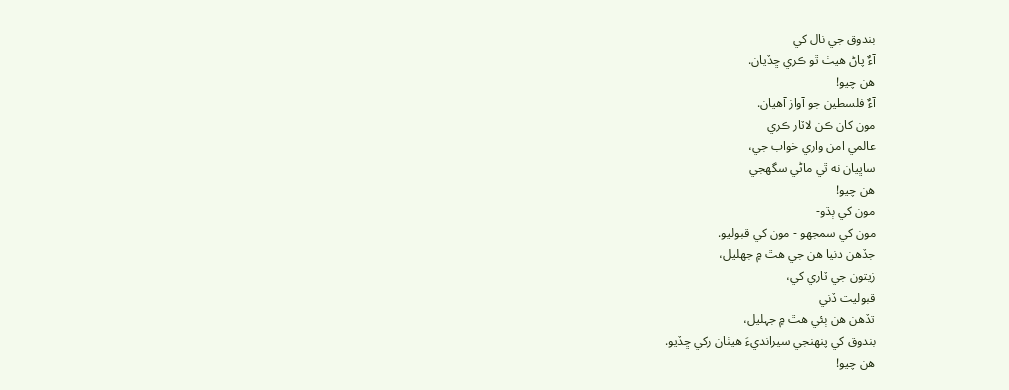بندوق جي نال کي
آءٌ پاڻ هيٺ ٿو ڪري ڇڏيان.
هن چيو!
آءٌ فلسطين جو آواز آهيان.
مون کان ڪن لاٽار ڪري
عالمي امن واري خواب جي،
ساڀيان نه ٿي ماڻي سگهجي
هن چيو!
مون کي ٻڌو-
مون کي سمجهو - مون کي قبوليو.
جڏهن دنيا هن جي هٿ ۾ جهليل،
زيتون جي ٽاري کي،
قبوليت ڏني
تڏهن هن ٻئي هٿ ۾ جہليل،
بندوق کي پنهنجي سيرانديءَ هيٺان رکي ڇڏيو.
هن چيو!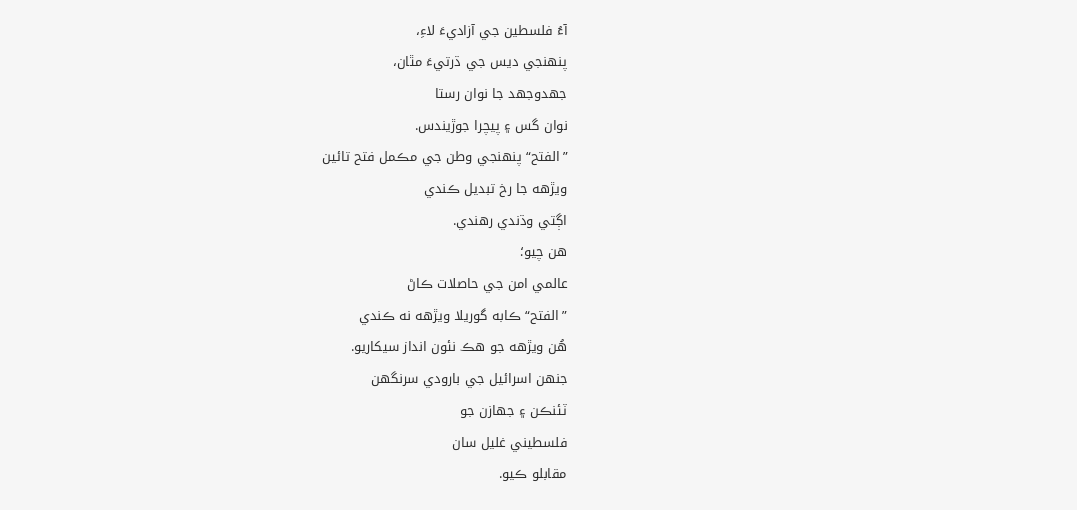آءُ فلسطين جي آزاديءَ لاءِ،
پنهنجي ديس جي ڌرتيءَ مٿان،
جهدوجهد جا نوان رستا
نوان گس ۽ پيچرا جوڙيندس.
”الفتح“ پنهنجي وطن جي مڪمل فتح تائين
ويڙهه جا رخ تبديل ڪندي
اڳتي وڌندي رهندي.
هن چيو؛
عالمي امن جي حاصلات ڪاڻ
”الفتح“ ڪابه گوريلا ويڙهه نه ڪندي
هُن ويڙهه جو هڪ نئون انداز سيکاريو.
جنهن اسرائيل جي بارودي سرنگهن
ٽئنڪن ۽ جهازن جو
فلسطيني غليل سان
مقابلو ڪيو.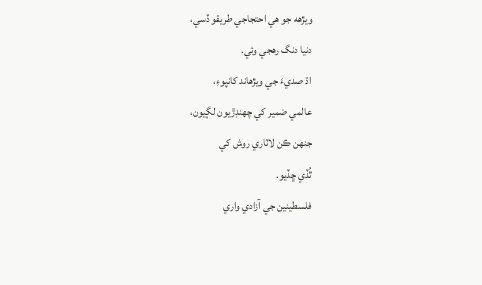ويڙهه جو هي احتجاجي طريقو ڏسي،
دنيا دنگ رهجي وئي.
اڌ صديءَ جي ويڙهاند کانپوءِ،
عالمي ضمير کي چهنڊڙيون لڳيون،
جنهن ڪن لاٽاري روش کي
ٿُڏي ڇڏيو.
فلسطينين جي آزادي واري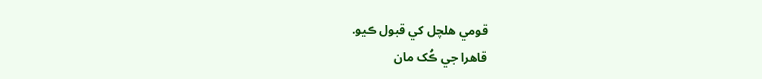قومي هلچل کي قبول ڪيو.
قاهرا جي ڪُک مان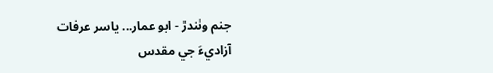جنم وٺندڙ - ابو عمار... ياسر عرفات
آزاديءَ جي مقدس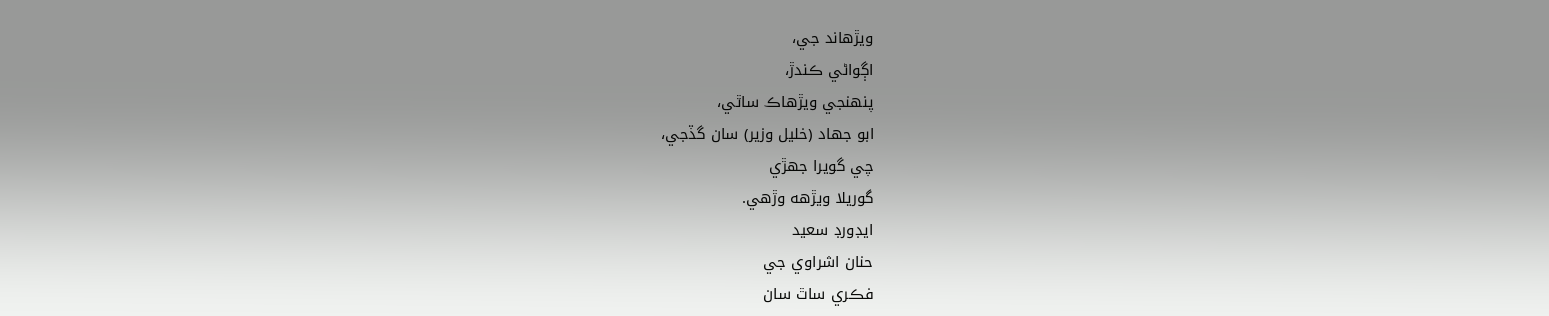ويڙهاند جي،
اڳواڻي ڪندڙ،
پنهنجي ويڙهاڪ ساٿي،
ابو جهاد (خليل وزير) سان گڏجي،
چي گويرا جهڙي
گوريلا ويڙهه وڙهي.
ايڊورڊ سعيد
حنان اشراوي جي
فڪري ساٿ سان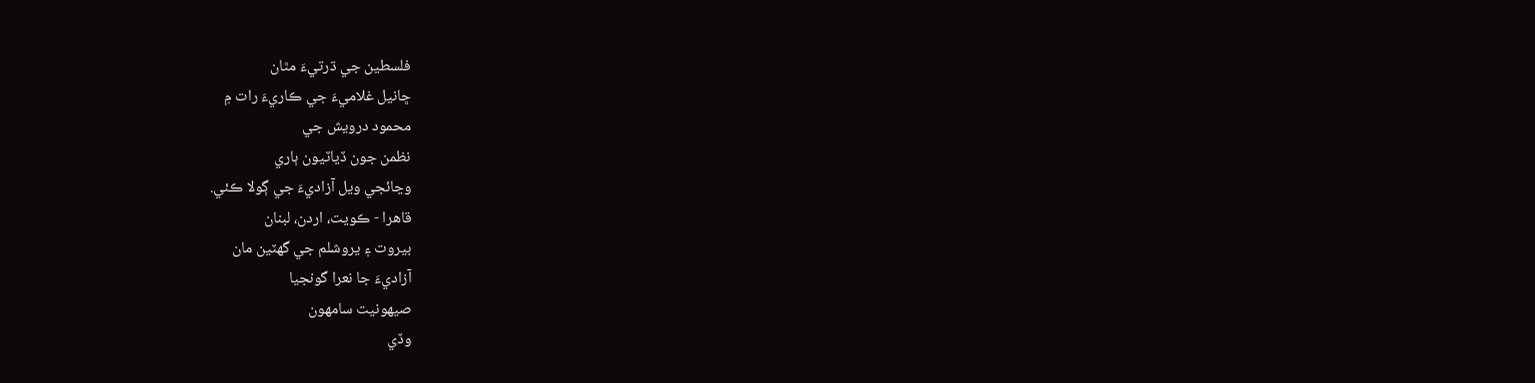فلسطين جي ڌرتيءَ مٿان
ڇانيل غلاميءَ جي ڪاريءَ رات ۾
محمود درويش جي
نظمن جون ڏياٽيون ٻاري
وڃائجي ويل آزاديءَ جي ڳولا ڪئي.
قاهرا - ڪويت، اردن، لبنان
بيروت ۽ يروشلم جي گهٽين مان
آزاديءَ جا نعرا گونجيا
صيهونيت سامهون
وڏي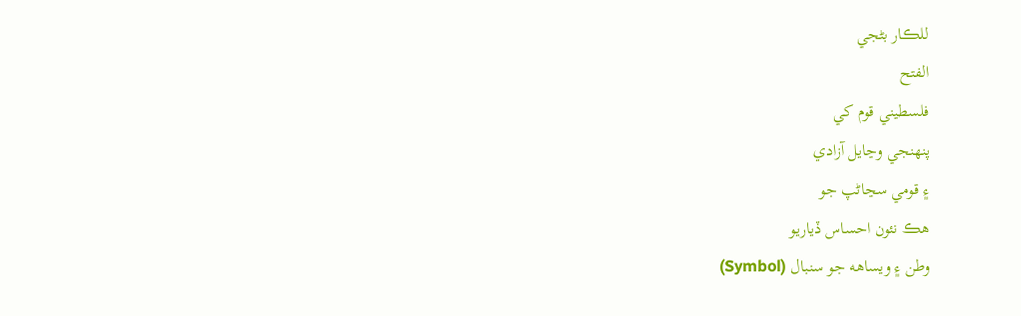للڪار بڻجي
الفتح
فلسطيني قوم کي
پنهنجي وڃايل آزادي
۽ قومي سڃاڻپ جو
هڪ نئون احساس ڏياريو
وطن ۽ ويساهه جو سنبال (Symbol)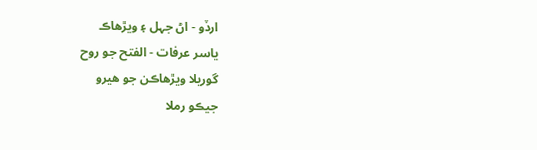ارڏو - اڻ جہل ۽ ويڙهاڪ
ياسر عرفات - الفتح جو روح
گوريلا ويڙهاڪن جو هيرو
جيڪو رملا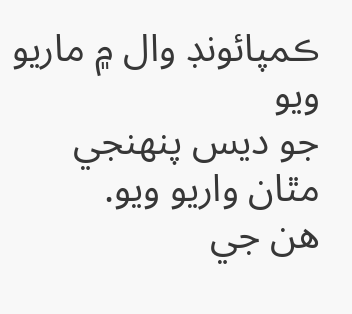ڪمپائونڊ وال ۾ ماريو ويو
جو ديس پنهنجي مٿان واريو ويو.
هن جي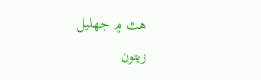هٿ ۾ جهليل
زيتون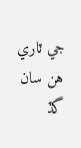جي ٽاري
هن سان گڏ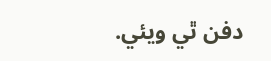دفن ٿي ويئي.